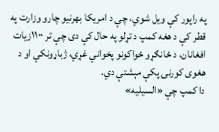په راپور کې ویل شوي، چې د امریکا بهرنیو چارو وزارت په قطر کې د هغه کمپ د تړلو په حال کې دی چې تر ۱۱۰۰زیات افغانان، د ځانګړو ځواکونو پخواني غړي، ژباړونکي او د هغوی کورنۍ پکې مېشتې دي.
دا کمپ چې «السیلیه»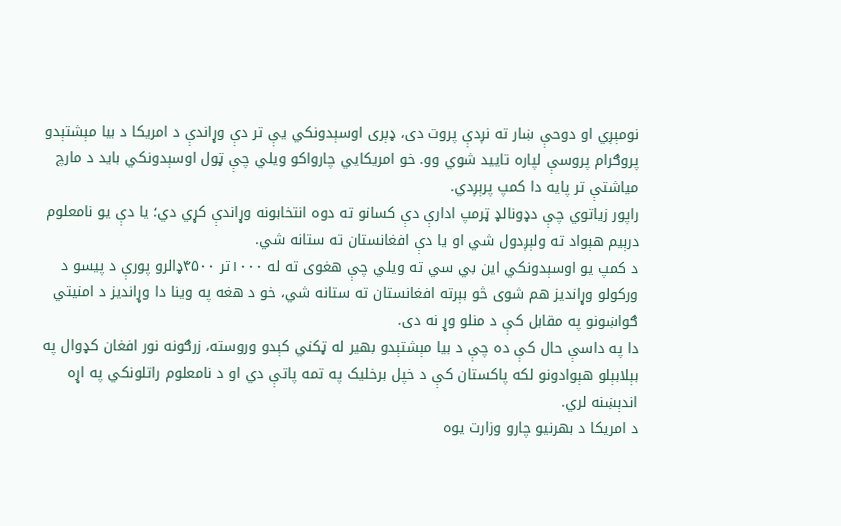نومېږي او دوحې ښار ته نږدې پروت دی، ډېری اوسېدونکي یې تر دې وړاندې د امریکا د بیا مېشتېدو پروګرام پروسې لپاره تایید شوي وو. خو امریکايي چارواکو ویلي چې ټول اوسېدونکي باید د مارچ میاشتې تر پایه دا کمپ پرېږدي.
راپور زیاتوي چې دډونالډ ټرمپ ادارې دې کسانو ته دوه انتخابونه وړاندې کړي دي؛ یا دې یو نامعلوم درېیم هېواد ته ولېږدول شي او یا دې افغانستان ته ستانه شي.
د کمپ یو اوسېدونکي این بي سي ته ویلي چې هغوی ته له ۱۰۰۰تر ۴۵۰۰ډالرو پورې د پیسو د ورکولو وړاندیز هم شوی څو بېرته افغانستان ته ستانه شي، خو د هغه په وینا دا وړاندیز د امنیتي ګواښونو په مقابل کې د منلو وړ نه دی.
دا په داسې حال کې ده چې د بیا مېشتېدو بهیر له ټکني کېدو وروسته، زرګونه نور افغان کډوال په بېلابېلو هېوادونو لکه پاکستان کې د خپل برخلیک په تمه پاتې دي او د نامعلوم راتلونکي په اړه اندېښنه لري.
د امریکا د بهرنیو چارو وزارت یوه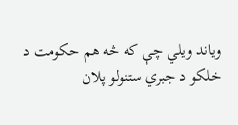ویاند ویلي چې که څه هم حکومت د خلکو د جبري ستنولو پلان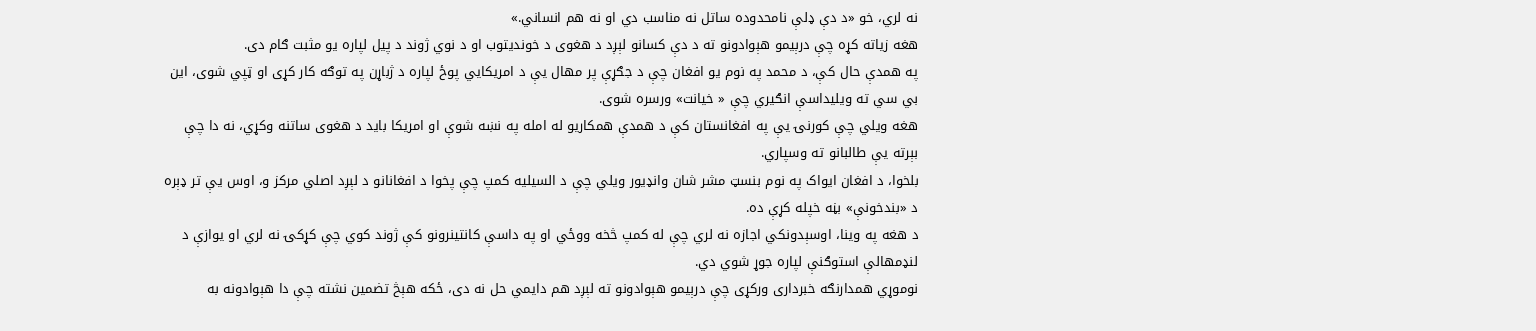نه لري، خو «د دې ډلې نامحدوده ساتل نه مناسب دي او نه هم انساني.»
هغه زیاته کړه چې درېیمو هېوادونو ته د دې کسانو لېږد د هغوی د خوندیتوب او د نوي ژوند د پیل لپاره یو مثبت ګام دی.
په همدې حال کې، د محمد په نوم یو افغان چې د جګړې پر مهال یې د امریکايي پوځ لپاره د ژباړن په توګه کار کړی او ټپي شوی، این بي سي ته ویليداسې انګیري چې « خیانت» ورسره شوی.
هغه ویلي چې کورنۍ یې په افغانستان کې د همدې همکاریو له امله په نښه شوې او امریکا باید د هغوی ساتنه وکړي، نه دا چې بېرته یې طالبانو ته وسپاري.
بلخوا، د افغان ایواک په نوم بنسټ مشر شان وانډیور ویلي چې د السیلیه کمپ چې پخوا د افغانانو د لېږد اصلي مرکز و، اوس یې تر ډېره د «بندخونې» بڼه خپله کړې ده.
د هغه په وینا، اوسېدونکي اجازه نه لري چې له کمپ څخه ووځي او په داسې کانتینرونو کې ژوند کوي چې کړکۍ نه لري او یوازې د لنډمهالې استوګنې لپاره جوړ شوي دي.
نوموړي همدارنګه خبرداری ورکړی چې درېیمو هېوادونو ته لېږد هم دایمي حل نه دی، ځکه هېڅ تضمین نشته چې دا هېوادونه به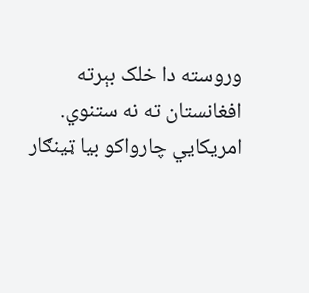وروسته دا خلک بېرته افغانستان ته نه ستنوي.
امریکايي چارواکو بیا ټینګار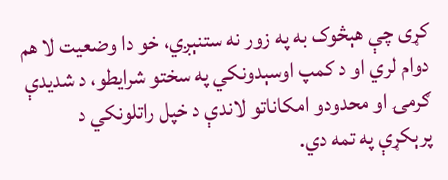کړی چې هېڅوک به په زور نه ستنېږي، خو دا وضعیت لا هم دوام لري او د کمپ اوسېدونکي په سختو شرایطو، د شدیدې ګرمۍ او محدودو امکاناتو لاندې د خپل راتلونکي د پرېکړې په تمه دي.